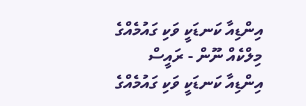އިންޑިއާ ކަނޑަކީ ވަކި ގައުމެއްގެ މިލްކެއް ނޫން - ރައީސް
އިންޑިއާ ކަނޑަކީ ވަކި ގައުމެއްގެ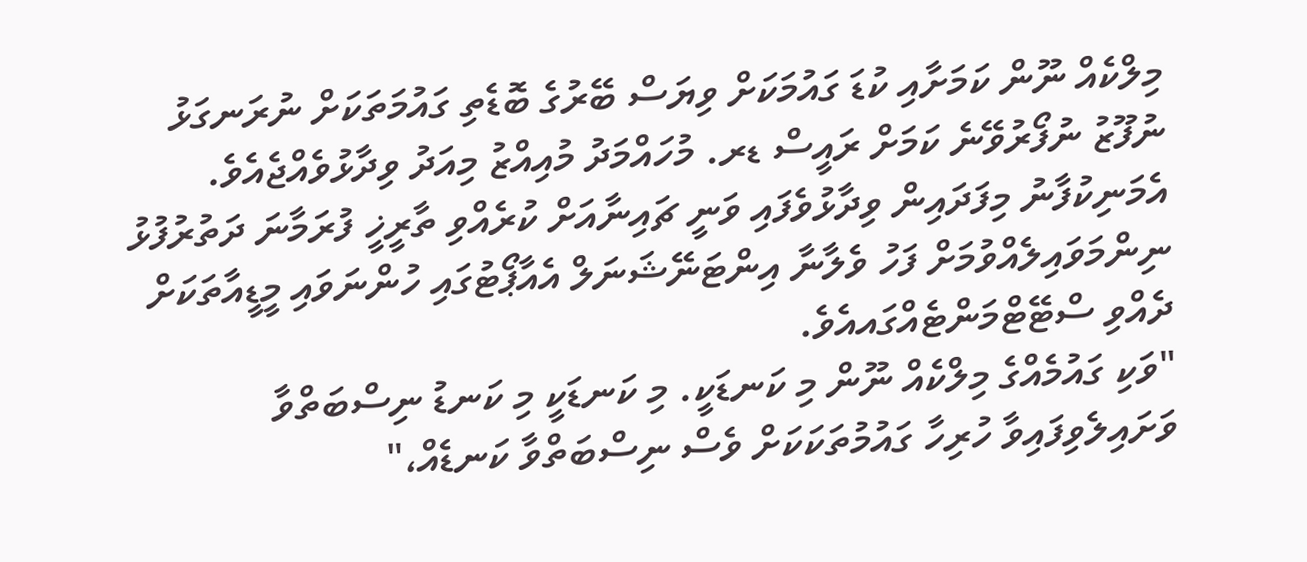މިލްކެއް ނޫން ކަމަށާއި ކުޑަ ގައުމަކަށް ވިޔަސް ބޭރުގެ ބޮޑެތި ގައުމަތަކަށް ނުރަނގަޅު ނުފޫޒު ނުފޯރުވޭނެ ކަމަށް ރައީސް ޑރ. މުހައްމަދު މުއިއްޒު މިއަދު ވިދާޅުވެއްޖެއެވެ.
އެމަނިކުފާނު މިފަދައިން ވިދާޅުވެފައި ވަނީ ޗައިނާއަށް ކުރެއްވި ތާރީޚީ ފުރަމާނަ ދަތުރުފުޅު ނިންމަވައިލެއްވުމަށް ފަހު ވެލާނާ އިންޓަނޭޝަނަލް އެއާޕޯޓުގައި ހުންނަވައި މީޑީއާތަކަށް ދެއްވި ސްޓޭޓްމަންޓެއްގައއެވެ.
"ވަކި ގައުމެއްގެ މިލްކެއް ނޫން މި ކަނޑަކީ. މި ކަނޑަކީ މި ކަނޑު ނިސްބަތްވާ ވަށައިލެވިފައިވާ ހުރިހާ ގައުމުތަކަކަށް ވެސް ނިސްބަތްވާ ކަނޑެއް،"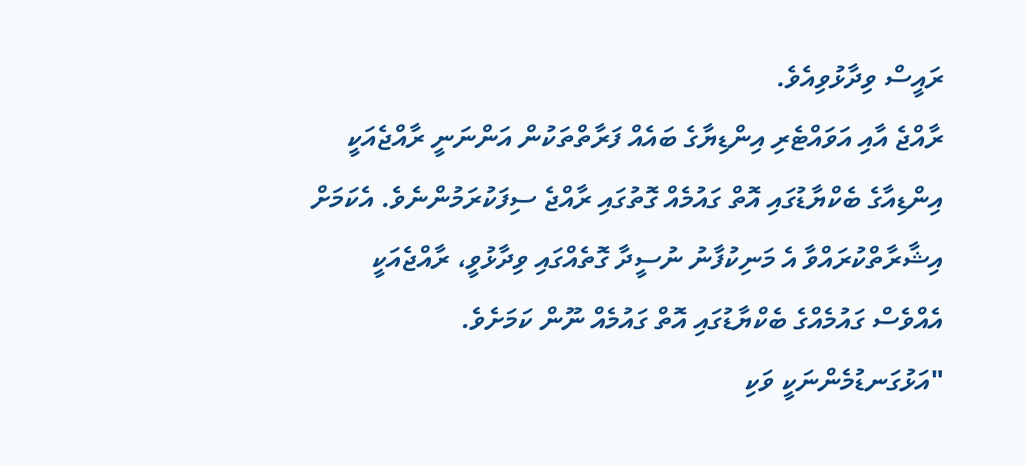ރައީސް ވިދާޅުވިއެވެ.
ރާއްޖެ އާއި އަވައްޓެރި އިންޑިޔާގެ ބައެއް ފަރާތްތަކުން އަންނަނީ ރާއްޖެއަކީ އިންޑިއާގެ ބެކްޔާޑުގައި އޮތް ގައުމެއް ގޮތުގައި ރާއްޖެ ސިފަކުރަމުންނެވެ. އެކަމަށް އިޝާރާތްކުރައްވާ އެ މަނިކުފާނު ނުސީދާ ގޮތެއްގައި ވިދާޅުވީ، ރާއްޖެއަކީ އެއްވެސް ގައުމެއްގެ ބެކްޔާޑުގައި އޮތް ގައުމެއް ނޫން ކަމަށެވެ.
"އަޅުގަނޑުމެންނަކީ ވަކި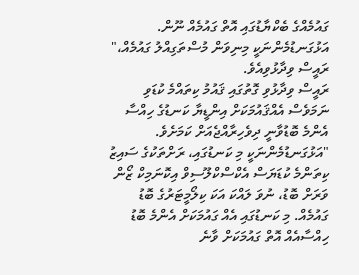ގައުމެއްގެ ބެކްޔާޑުގައި އޮތް ގައުމެއް ނޫން. އަޅުގަނޑުމެންނަކީ މިނިވަން މުސްތަގިއްލު ގައުމެއް،"
ރައީސް ވިދާޅުވިއެވެ.
ރައީސް ވިދާޅުވި ގޮތުގައި ޤައުމު ކިތައްމެ ކުޑަވި ނަމަވެސް އެއްޤައުމަކަށް އިންޑީޔާ ކަނޑުގެ ހިއްސާ އެންމެ ބޮޑުވާނީ ދިވެހިރާއްޖެއަށް ކަމަށެވެ.
"އަޅުގަނޑުމެންނަކީ މި ކަނޑުގައި، ރަށްތަކުގެ ސައިޒު ކިތަންމެ ކުޑަޔަސް އެކްސްކްލޫސިވް އިކޮނަމިކް ޒޯން ވަރަށް ބޮޑު، ނުވަ ލައްކަ އަކަ ކިލޯމީޓަރުގެ ބޮޑު ގައުމެއް. މި ކަނޑުގައި އެއް ގައުމަކަށް އެންމެ ބޮޑު ހިއްސާއެއް އޮތް ގައުމަކަށް ވާނެ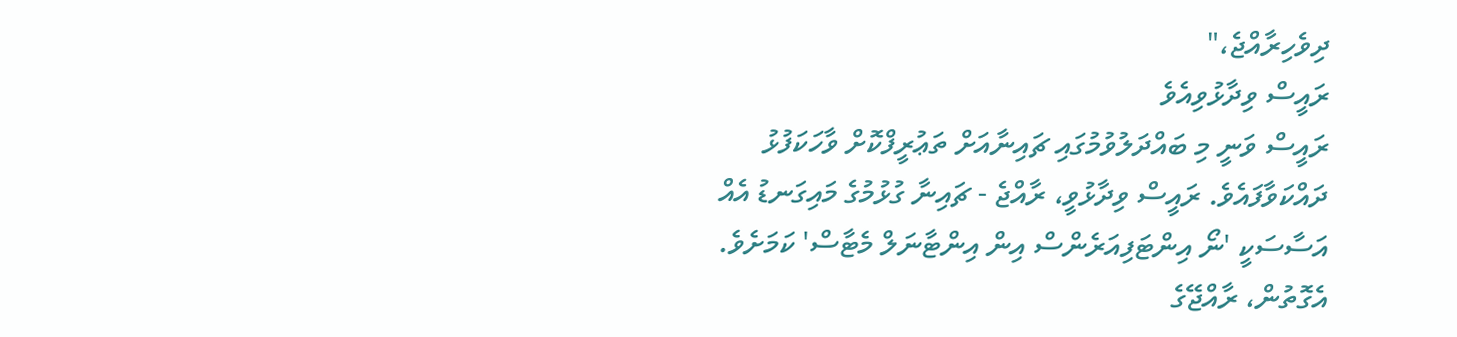ދިވެހިރާއްޖެ،"
ރައީސް ވިދާޅުވިއެވެ
ރައީސް ވަނީ މި ބައްދަލުވުމުގައި ޗައިނާއަށް ތަޢުރީފްކޮށް ވާހަކަފުޅު ދައްކަވާފައެވެ. ރައީސް ވިދާޅުވީ، ރާއްޖެ - ޗައިނާ ގުޅުމުގެ މައިގަނޑު އެއް އަސާސަކީ 'ނޯ އިންޓަފިއަރެންސް އިން އިންޓާނަލް މެޓާސް' ކަމަށެވެ. އެގޮތުން، ރާއްޖޭގެ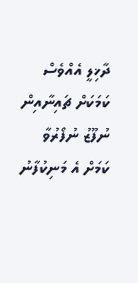ދާޚިލީ އެއްވެސް ކަމަކަށް ޗައިނާއިން ނުފޫޒު ނުފޯރުވާ ކަމަށް އެ މަނިކުފާނު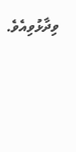ވިދާޅުވިއެވެ.